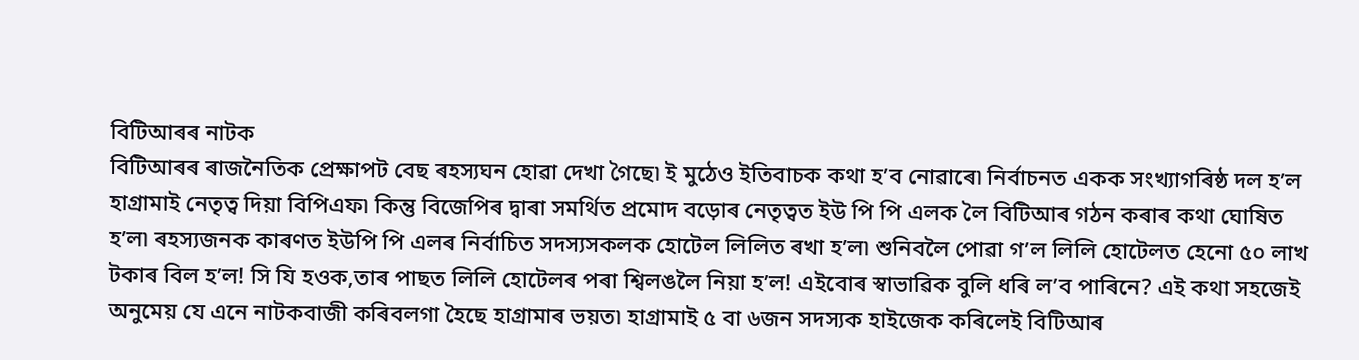বিটিআৰৰ নাটক
বিটিআৰৰ ৰাজনৈতিক প্ৰেক্ষাপট বেছ ৰহস্যঘন হোৱা দেখা গৈছে৷ ই মুঠেও ইতিবাচক কথা হ’ব নোৱাৰে৷ নিৰ্বাচনত একক সংখ্যাগৰিষ্ঠ দল হ’ল হাগ্ৰামাই নেতৃত্ব দিয়া বিপিএফ৷ কিন্তু বিজেপিৰ দ্বাৰা সমৰ্থিত প্ৰমোদ বড়োৰ নেতৃত্বত ইউ পি পি এলক লৈ বিটিআৰ গঠন কৰাৰ কথা ঘোষিত হ’ল৷ ৰহস্যজনক কাৰণত ইউপি পি এলৰ নিৰ্বাচিত সদস্যসকলক হোটেল লিলিত ৰখা হ’ল৷ শুনিবলৈ পোৱা গ’ল লিলি হোটেলত হেনো ৫০ লাখ টকাৰ বিল হ’ল! সি যি হওক,তাৰ পাছত লিলি হোটেলৰ পৰা শ্বিলঙলৈ নিয়া হ’ল! এইবোৰ স্বাভাৱিক বুলি ধৰি ল’ব পাৰিনে? এই কথা সহজেই অনুমেয় যে এনে নাটকবাজী কৰিবলগা হৈছে হাগ্ৰামাৰ ভয়ত৷ হাগ্ৰামাই ৫ বা ৬জন সদস্যক হাইজেক কৰিলেই বিটিআৰ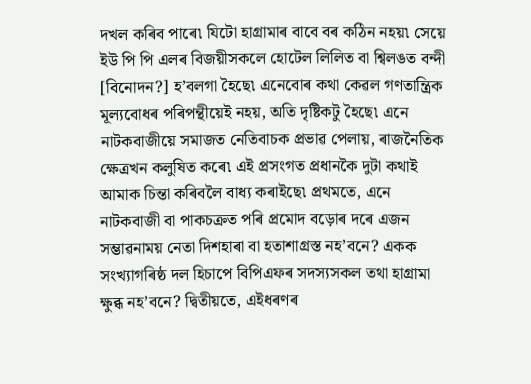দখল কৰিব পাৰে৷ যিটো হাগ্ৰামাৰ বাবে বৰ কঠিন নহয়৷ সেয়ে ইউ পি পি এলৰ বিজয়ীসকলে হোটেল লিলিত বা শ্বিলঙত বন্দী [বিনোদন?] হ’বলগা হৈছে৷ এনেবোৰ কথা কেৱল গণতান্ত্ৰিক মূল্যবোধৰ পৰিপন্থীয়েই নহয়, অতি দৃষ্টিকটু হৈছে৷ এনে নাটকবাজীয়ে সমাজত নেতিবাচক প্ৰভাৱ পেলায়, ৰাজনৈতিক ক্ষেত্ৰখন কলুষিত কৰে৷ এই প্ৰসংগত প্ৰধানকৈ দুটা কথাই আমাক চিন্তা কৰিবলৈ বাধ্য কৰাইছে৷ প্ৰথমতে, এনে নাটকবাজী বা পাকচক্ৰত পৰি প্ৰমোদ বড়োৰ দৰে এজন সম্ভাৱনাময় নেতা দিশহাৰা বা হতাশাগ্ৰস্ত নহ’বনে? একক সংখ্যাগৰিষ্ঠ দল হিচাপে বিপিএফৰ সদস্যসকল তথা হাগ্ৰামা ক্ষুব্ধ নহ’বনে? দ্বিতীয়তে, এইধৰণৰ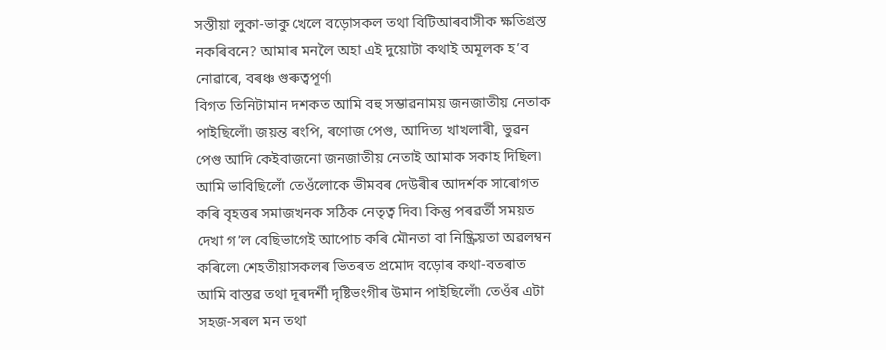সস্তীয়া লুকা-ভাকু খেলে বড়োসকল তথা বিটিআৰবাসীক ক্ষতিগ্ৰস্ত নকৰিবনে? আমাৰ মনলৈ অহা এই দুয়োটা কথাই অমূলক হ’ব নোৱাৰে, বৰঞ্চ গুৰুত্বপূৰ্ণ৷
বিগত তিনিটামান দশকত আমি বহু সম্ভাৱনাময় জনজাতীয় নেতাক পাইছিলোঁ৷ জয়ন্ত ৰংপি, ৰণোজ পেগু, আদিত্য খাখলাৰী, ভুৱন পেগু আদি কেইবাজনো জনজাতীয় নেতাই আমাক সকাহ দিছিল৷ আমি ভাবিছিলোঁ তেওঁলোকে ভীমবৰ দেউৰীৰ আদৰ্শক সাৰোগত কৰি বৃহত্তৰ সমাজখনক সঠিক নেতৃত্ব দিব৷ কিন্তু পৰৱৰ্তী সময়ত দেখা গ’ল বেছিভাগেই আপোচ কৰি মৌনতা বা নিষ্ক্ৰিয়তা অৱলম্বন কৰিলে৷ শেহতীয়াসকলৰ ভিতৰত প্ৰমোদ বড়োৰ কথা-বতৰাত আমি বাস্তৱ তথা দূৰদৰ্শী দৃষ্টিভংগীৰ উমান পাইছিলোঁ৷ তেওঁৰ এটা সহজ-সৰল মন তথা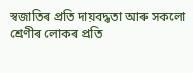স্বজাতিৰ প্ৰতি দায়বদ্ধতা আৰু সকলো শ্ৰেণীৰ লোকৰ প্ৰতি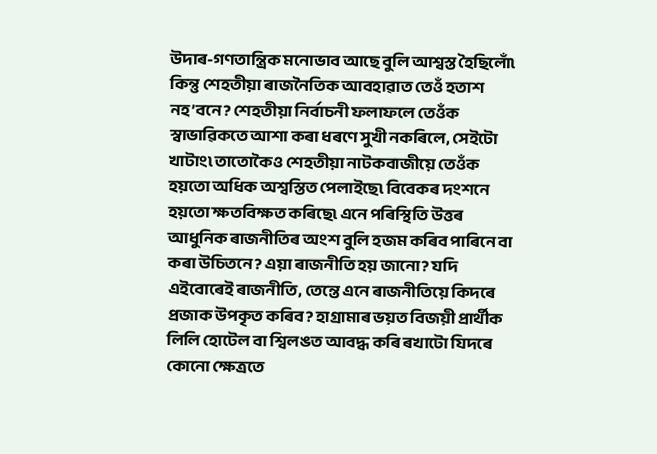উদাৰ-গণতান্ত্ৰিক মনোভাব আছে বুলি আশ্বস্ত হৈছিলোঁ৷ কিন্তু শেহতীয়া ৰাজনৈতিক আবহাৱাত তেওঁ হতাশ নহ’বনে? শেহতীয়া নিৰ্বাচনী ফলাফলে তেওঁক স্বাভাৱিকতে আশা কৰা ধৰণে সুখী নকৰিলে, সেইটো খাটাং৷ তাতোকৈও শেহতীয়া নাটকবাজীয়ে তেওঁক হয়তো অধিক অশ্বস্তিত পেলাইছে৷ বিবেকৰ দংশনে হয়তো ক্ষতবিক্ষত কৰিছে৷ এনে পৰিস্থিতি উত্তৰ আধুনিক ৰাজনীতিৰ অংশ বুলি হজম কৰিব পাৰিনে বা কৰা উচিতনে? এয়া ৰাজনীতি হয় জানো? যদি এইবোৰেই ৰাজনীতি, তেন্তে এনে ৰাজনীতিয়ে কিদৰে প্ৰজাক উপকৃত কৰিব? হাগ্ৰামাৰ ভয়ত বিজয়ী প্ৰাৰ্থীক লিলি হোটেল বা শ্বিলঙত আবদ্ধ কৰি ৰখাটো যিদৰে কোনো ক্ষেত্ৰতে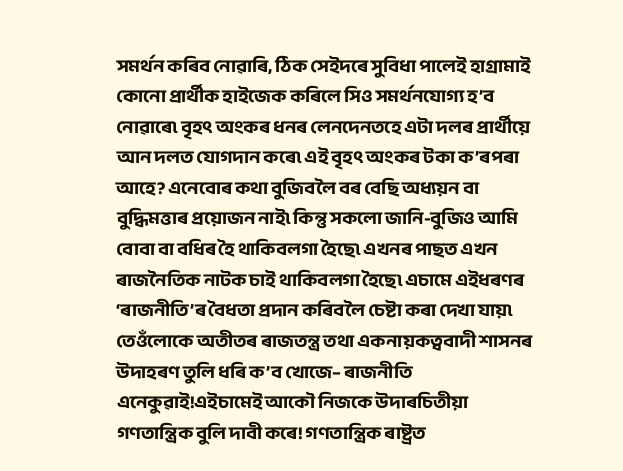সমৰ্থন কৰিব নোৱাৰি, ঠিক সেইদৰে সুবিধা পালেই হাগ্ৰামাই কোনো প্ৰাৰ্থীক হাইজেক কৰিলে সিও সমৰ্থনযোগ্য হ’ব নোৱাৰে৷ বৃহৎ অংকৰ ধনৰ লেনদেনতহে এটা দলৰ প্ৰাৰ্থীয়ে আন দলত যোগদান কৰে৷ এই বৃহৎ অংকৰ টকা ক’ৰপৰা আহে? এনেবোৰ কথা বুজিবলৈ বৰ বেছি অধ্যয়ন বা বুদ্ধিমত্তাৰ প্ৰয়োজন নাই৷ কিন্তু সকলো জানি-বুজিও আমি বোবা বা বধিৰ হৈ থাকিবলগা হৈছে৷ এখনৰ পাছত এখন ৰাজনৈতিক নাটক চাই থাকিবলগা হৈছে৷ এচামে এইধৰণৰ ‘ৰাজনীতি’ৰ বৈধতা প্ৰদান কৰিবলৈ চেষ্টা কৰা দেখা যায়৷ তেওঁলোকে অতীতৰ ৰাজতন্ত্ৰ তথা একনায়কত্ববাদী শাসনৰ উদাহৰণ তুলি ধৰি ক’ব খোজে– ৰাজনীতি এনেকুৱাই!এইচামেই আকৌ নিজকে উদাৰচিতীয়া গণতান্ত্ৰিক বুলি দাবী কৰে! গণতান্ত্ৰিক ৰাষ্ট্ৰত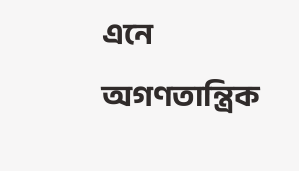এনে অগণতান্ত্ৰিক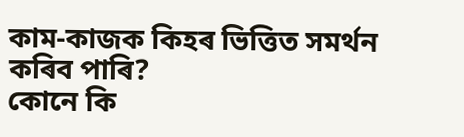কাম-কাজক কিহৰ ভিত্তিত সমৰ্থন কৰিব পাৰি?
কোনে কি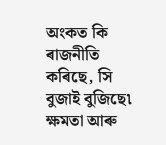অংকত কি ৰাজনীতি কৰিছে, সি বুজাই বুজিছে৷ ক্ষমতা আৰু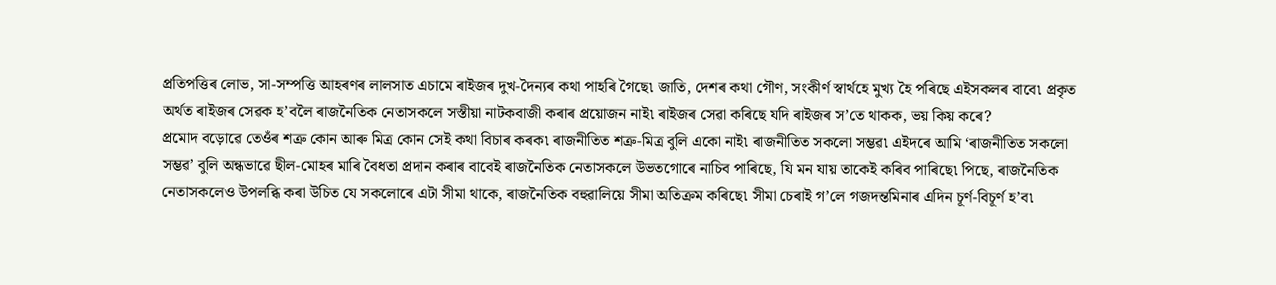প্ৰতিপত্তিৰ লোভ, সা-সম্পত্তি আহৰণৰ লালসাত এচামে ৰাইজৰ দুখ-দৈন্যৰ কথা পাহৰি গৈছে৷ জাতি, দেশৰ কথা গৌণ, সংকীৰ্ণ স্বাৰ্থহে মুখ্য হৈ পৰিছে এইসকলৰ বাবে৷ প্ৰকৃত অৰ্থত ৰাইজৰ সেৱক হ’বলৈ ৰাজনৈতিক নেতাসকলে সস্তীয়া নাটকবাজী কৰাৰ প্ৰয়োজন নাই৷ ৰাইজৰ সেৱা কৰিছে যদি ৰাইজৰ স’তে থাকক, ভয় কিয় কৰে?
প্ৰমোদ বড়োৱে তেওঁৰ শত্ৰু কোন আৰু মিত্ৰ কোন সেই কথা বিচাৰ কৰক৷ ৰাজনীতিত শত্ৰু-মিত্ৰ বুলি একো নাই৷ ৰাজনীতিত সকলো সম্ভৱ৷ এইদৰে আমি ‘ৰাজনীতিত সকলো সম্ভৱ’ বুলি অন্ধভাৱে ছীল-মোহৰ মাৰি বৈধতা প্ৰদান কৰাৰ বাবেই ৰাজনৈতিক নেতাসকলে উভতগোৰে নাচিব পাৰিছে, যি মন যায় তাকেই কৰিব পাৰিছে৷ পিছে, ৰাজনৈতিক নেতাসকলেও উপলব্ধি কৰা উচিত যে সকলোৰে এটা সীমা থাকে, ৰাজনৈতিক বহুৱালিয়ে সীমা অতিক্ৰম কৰিছে৷ সীমা চেৰাই গ’লে গজদন্তমিনাৰ এদিন চূৰ্ণ-বিচূৰ্ণ হ’ব৷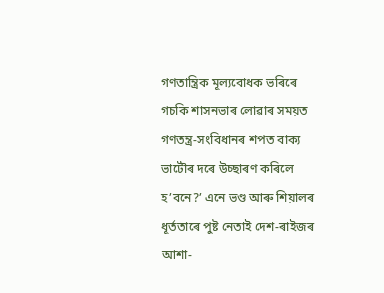গণতান্ত্ৰিক মূল্যবোধক ভৰিৰে গচকি শাসনভাৰ লোৱাৰ সময়ত গণতন্ত্ৰ-সংবিধানৰ শপত বাক্য ভাটৌৰ দৰে উচ্ছাৰণ কৰিলে হ’বনে?’ এনে ভণ্ড আৰু শিয়ালৰ ধূৰ্ততাৰে পুষ্ট নেতাই দেশ-ৰাইজৰ আশা-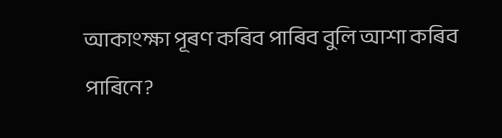আকাংক্ষা পূৰণ কৰিব পাৰিব বুলি আশা কৰিব পাৰিনে?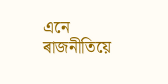এনে ৰাজনীতিয়ে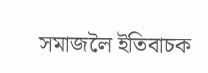সমাজলৈ ইতিবাচক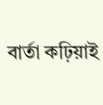বাৰ্তা কঢ়িয়াই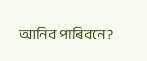আনিব পাৰিবনে?